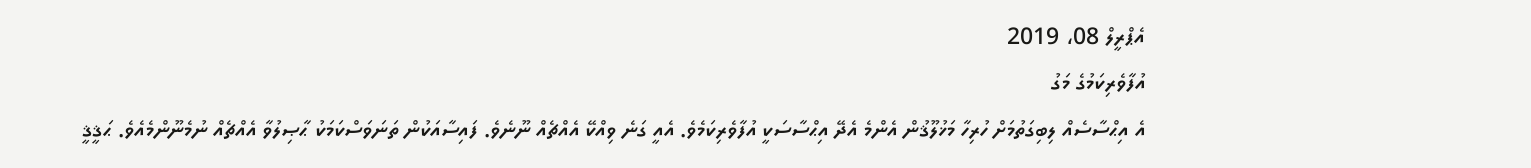އެޕްރީލް 08، 2019
އުފާވެރިކަމުގެ މަގު
އެ އިޙްސާސެއް ލިބިގަތުމަށް ހުރިހާ މަޚުލޫޤުން އެންމެ އެދޭ އިޙްސާސަކީ އުފާވެރިކަމެވެ. އެއީ ގަނެ ވިއްކޭ އެއްޗެއް ނޫނެވެ. ފައިސާއަކުން ތަނަވަސްކަމަކު ޙާޞިލުވާ އެއްޗެއް ނުމެނޫންމެއެވެ. ޙަޤީޤީ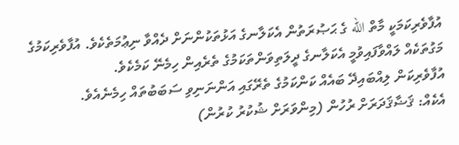އުފާވެރިކަމަކީ މާތް الله ގެ ޙަޞުރަތުން އެކަލާނގެ އަޅުތަކުންނަށް ދެއްވާ ނިޢުމަތެކެވެ. އުފާވެރިކަމުގެ މަގުތަކެއް ލައްވާފައިވުމީ އެކަލާނގެ ދީލަތިވަންތަކަމުގެ ތެރެއިން ހިމެނޭ ކަމެކެވެ.
އުފާވެރިކަން ލިއްބައިދޭ ބައެއް ކަންކަމުގެ ތެރޭގައި އަންނަނިވި ސަބަބުތައް ހިމެނެއެވެ.
އެކެއް: ޤަޟާޤަދަރަށް ރުހުން (މިންވަރަށް ޝުކުރު ކުރުން)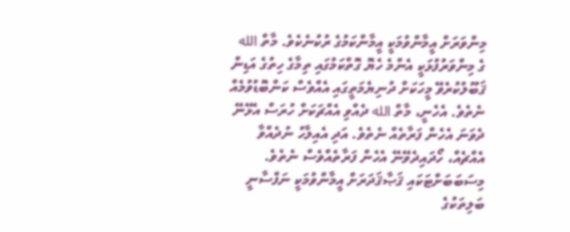މިންވަރަށް އީމާންވުމަކީ އީމާންކަމުގެ ރުކުނެކެވެ. މާތް الله ގެ މިންވަރުފުޅަކީ އެންމެ ހެޔޮ ގޮތްކަމުގައި ތިމާގެ ހިތުގެ އަޑިން ޤަބޫލުކުރެވޭ މީހަކަށް ދުނިޔެމަތީގައި އެއްވެސް ކަންބޮޑުވުމެއް ނެތެވެ. އެހެނީ، މާތް الله ދެއްވި އެއްޗަކަށް ހުރަސް އެޅޭނޭ ދެވަނަ އެހެން ފަރާތެއް ނެތެވެ. އަދި އެއިލާހު ނުދެއްވާ އެއްޗެއް، ހޯދައިދެވޭނޭ އެހެން ފަރާތެއްވެސް ނެތެވެ. މިސަބަބަށްޓަކައި ޤަޞާޤަދަރަށް އީމާންވުމަކީ ނަފްސާނީ ބަލިތަކުގެ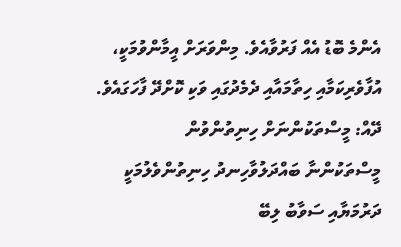އެންމެ ބޮޑު އެއް ފަރުވާއެވެ. މިންވަރަށް އީމާންވުމަކީ، އުފާވެރިކަމާއި ހިތާމައާއި ދެމެދުގައި ވަކި ކޮށްދޭ ފާހަގައެވެ.
ދޭއް: މީސްތަކުންނަށް ހިނިތުންވުން
މީސްތަކުންނާ ބައްދަލުވާހިނދު ހިނިތުންވެލުމަކީ ދަރުމަޔާއި ސަވާބު ލިބޭ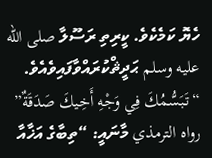ހެޔޮ ކަމެކެވެ. ކީރިތި ރަސޫލާ صلى الله عليه وسلم ޙަދީޘްކުރައްވާފައިވެއެވެ. “تَبَسُّمُكَ فِي وَجْهِ أَخِيكَ صَدَقَةٌ” رواه الترمذي މާނައީ: “ތިބާގެ އަޚާއާ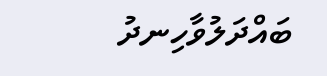ބައްދަލުވާހިނދު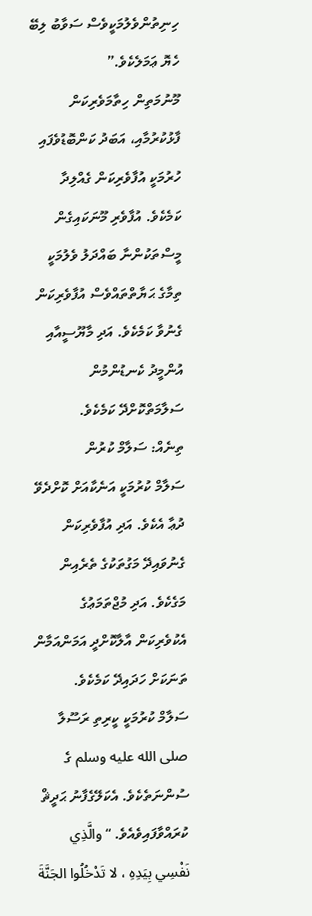ހިނިތުންވެލުމަކީވެސް ސަވާބު ލިބޭ ހެޔޮ ޢަމަލެކެވެ.”
މޫނުމަތިން ހިތާމަވެރިކަން ފާޅުކުރުމާއި، އަބަދު ކަންބޮޑުވެފައި ހުރުމަކީ އުފާވެރިކަން ގެއްލިދާ ކަމެކެވެ. އުފާވެރި މޫނަކައިގެން މީސްތަކުންނާ ބައްދަލު ވެލުމަކީ ތިމާގެ ޙަޔާތްތައްވެސް އުފާވެރިކަން ގެނުވާ ކަމެކެވެ. އަދި މާޔޫސީއާއި އުންމީދު ކެނޑުންމުން ސަލާމަތްކޮށްދޭ ކަމެކެވެ.
ތިނެއް: ސަލާމް ކުރުން
ސަލާމް ކުރުމަކީ އަނެކާއަށް ކޮށްދެވޭ ދުޢާ އެކެވެ. އަދި އުފާވެރިކަން ގެނުވައިދޭ މަގުތަކުގެ ތެރެއިން މަގެކެވެ. އަދި މުޖްތަމަޢުގެ އެކުވެރިކަން އާލާކޮށްދީ އަމަންއަމާން ތަނަކަށް ހަދައިދޭ ކަމެކެވެ.
ސަލާމް ކުރުމަކީ ކީރިތި ރަސޫލާ صلى الله عليه وسلم ގެ ސުންނަތެކެވެ. އެކަލޭގެފާނު ޙަދީޘް ކުރައްވާފައިވެއެވެ. “والَّذِي نَفْسِي بِيَدِهِ ، لا تَدْخُلُوا الجَنَّةَ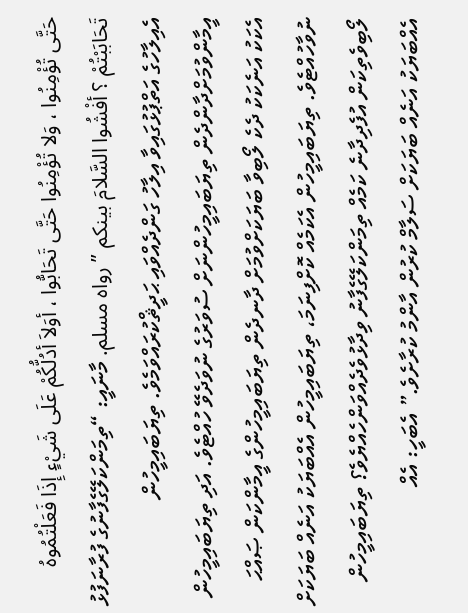حَتَّى تُؤْمِنُوا ، وَلا تُؤْمِنُوا حَتَّى تَحَابُّوا ، أوَلاَ أدُلُّكُمْ عَلَى شَيْءٍ إِذَا فَعَلْتُمُوهُ تَحَابَبْتُمْ ؟ أفْشُوا السَّلامَ بينكم ” رواه مسلم. މާނައީ: “ތިމަންކަލޭގެފާނުގެ ފުރާނަފުޅު އެއިލާހުގެ އަތްޕުޅުގައިވާ އިލާހު ގަންދެއްވައި ޙަދީޘްކުރައްވަމެވެ. ތިޔަބައިމީހުން އީމާންވުމަށްދާންދެން ތިޔަބައިމީހުންނަށް ސުވަރުގެ ނުވަދެވޭ ހުއްޓެވެ. އަދި ތިޔަބައިމީހުން އެކަކު އަނެކަކު ދެކެ ލޯބިވާ ބަޔަކަށްވުމަށް ދާނދެން ތިޔަބައިމީހުންގެ އީމާންކަން ޞައްޙަ ނުވާހުއްޓެވެ. ތިޔަބައިމީހުން އެކަމެއް ކޮށްފިނަމަ، ތިޔަބައިމީހުން އެއްބަޔަކު އަނެއް ބަޔަކަށް ލޯބިވެތިކަން އުފެދިދާނެ ކަމެއް ތިމަންކަލޭގެފާނު ވިދާޅުވެދެއްވަންހެއްޔެވެ؟ ތިޔަބައިމީހުން އެއްބަޔަކު އަނެއް ބަޔަކަށް ސަލާމް ކުރުން އާންމު ކުރާށެވެ.” އެބަހީ: އެއް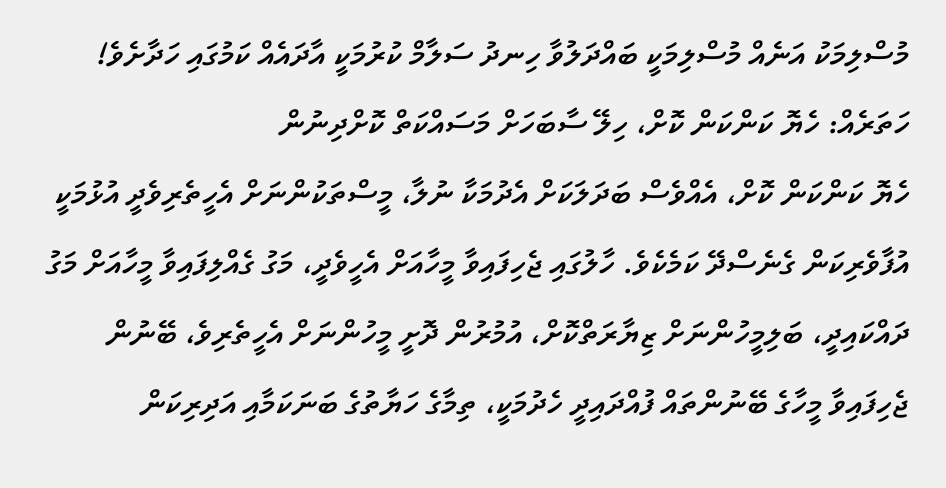މުސްލިމަކު އަނެއް މުސްލިމަކީ ބައްދަލުވާ ހިނދު ސަލާމް ކުރުމަކީ އާދައެއް ކަމުގައި ހަދާށެވެ!
ހަތަރެއް: ހެޔޮ ކަންކަން ކޮށް، ހިލޭ ސާބަހަށް މަސައްކަތް ކޮށްދިނުން
ހެޔޮ ކަންކަން ކޮށް، އެއްވެސް ބަދަލަކަށް އެދުމަކާ ނުލާ، މީސްތަކުންނަށް އެހީތެރިވެދީ އުޅުމަކީ އުފާވެރިކަން ގެނެސްދޭ ކަމެކެވެ. ހާލުގައި ޖެހިފައިވާ މީހާއަށް އެހީވެދީ، މަގު ގެއްލިފައިވާ މީހާއަށް މަގު ދައްކައިދީ، ބަލިމީހުންނަށް ޒިޔާރަތްކޮށް، އުމުރުން ދޮށީ މީހުންނަށް އެހީތެރިވެ، ބޭނުން ޖެހިފައިވާ މީހާގެ ބޭނުންތައް ފުއްދައިދީ ހެދުމަކީ، ތިމާގެ ހަޔާތުގެ ބަނަކަމާއި އަދިރިކަން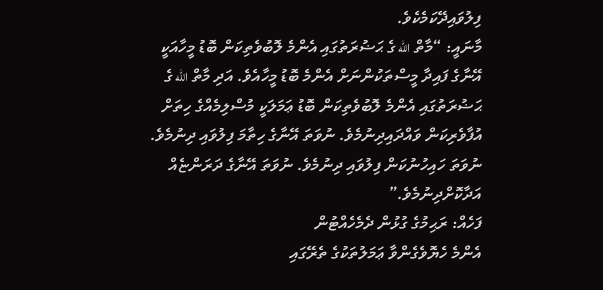ފިލުވައިދޭކަމެކެވެ.
މާނައީ: “މާތް الله ގެ ޙަޟުރަތުގައި އެންމެ ލޮބުވެތިކަން ބޮޑު މީހާއަކީ އޭނާގެ ފައިދާ މީސްތަކުންނަށް އެންމެ ބޮޑު މީހާއެވެ. އަދި މާތް الله ގެ ޙަޟުރަތުގައި އެންމެ ލޮބުވެތިކަން ބޮޑު ޢަމަލަކީ މުސްލިމެއްގެ ހިތަށް އުފާވެރިކަން ވައްދައިދިނުމެވެ. ނުވަތަ އޭނާގެ ހިތާމަ ފިލުވައި ދިނުމެވެ. ނުވަތަ ހައިހުނުކަން ފިލުވައި ދިނުމެވެ. ނުވަތަ އޭނާގެ ދަރަންޏެއް އަދާކޮށްދިނުމެވެ.”
ފަހެއް: ރަޙިމުގެ ގުޅުން ދެމެހެއްޓުން
އެންމެ ހެޔޮވެގެންވާ ޢަމަލުތަކުގެ ތެރޭގައި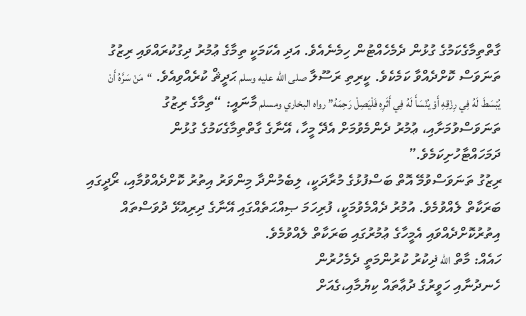ގާތްތިމާގެކަމުގެ ގުޅުން ދެމެހެއްޓުން ހިމެނެއެވެ. އަދި އެކަމަކީ ތިމާގެ ޢުމުރު ދިގުކުރައްވައި ރިޒުގު ތަނަވަސް ކޮށްދެއްވާ ކަމެކެވެ. ކީރިތި ރަސޫލާ صلى الله عليه وسلم ޙަދީޘް ކުރެއްވިއެވެ. “مَنْ سَرَّهُ أَنْ يُبْسَطَ لَهُ فِي رِزْقِهِ أَوْ يُنْسَأَ لَهُ فِي أَثَرِهِ فَلْيَصِلْ رَحِمَهُ” رواه البخاري ومسلم މާނައީ: “ތިމާގެ ރިޒުގު ތަނަވަސްވުމަށާއި، ޢުމުރު ދެންމެވުމަށް އެދޭ މީހާ، އޭނާގެ ގާތްތިމާގެކަމުގެ ގުޅުން ދަމަހައްޓާހުށިކަމެވެ.”
ރިޒުގު ތަނަވަސްވުމޭ އޮތް ބަސްފުޅުގެ މުރާދަކީ، ލިބެމުންދާ މިންވަރު އިތުރު ކޮށްދެއްވުމާއި، ރޯދީގައި ބަރަކާތް ލެއްވުމެވެ. އުމުރު ދެއްމެވުމަކީ، ފުރިހަމަ ޞިއްޙަތެއްގައި އޭނާގެ ދިރިއުޅޭ ދުވަސްތައް އިތުރުކޮށްދެއްވައި އެމީހާގެ ޢުމުރުގައި ބަރަކާތް ލެއްވުމެވެ.
ހައެއް: މާތް الله ޛިކުރު ކުރުންމަތީ ދެމެހުރުން
ހެނދުނާއި ހަވީރުގެ ދުޢާތައް ކިޔުމާއި،ގެއަށް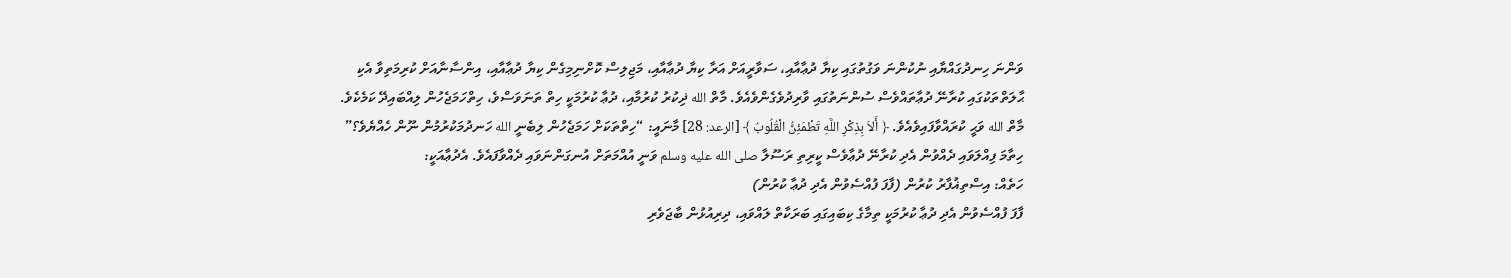ވަންނަ ހިނދުގައްޔާއި ނުކުންނަ ވަގުތުގައި ކިޔާ ދުޢާއާއި، ސަވާރީއަށް އަރާ ކިޔާ ދުޢާއާއި، މަޖިލިސް ކޮށްނިމިގެން ކިޔާ ދުޢާއާއި، އިންސާނާއަށް ކުރިމަތިވާ އެކި ޙާލަތްތަކުގައި ކުރާނޭ ދުޢާތައްވެސް ސުންނަތުގައި ވާރިދުވެގެންވެއެވެ. މާތް الله ޛިކުރު ކުރުމާއި، ދުޢާ ކުރުމަކީ ހިތް ތަނަވަސްވެ، ހިތްހަމަޖެހުން ލިއްބައިދޭ ކަމެކެވެ.
މާތް الله ވަޙީ ކުރައްވާފައިވެއެވެ. ﴿ أَلاَ بِذِكْرِ اللَّهِ تَطْمَئِنُّ الْقُلُوبُ ﴾ [الرعد: 28] މާނައީ: “ހިތްތަކަށް ހަމަޖެހުން ލިބެނީ الله ހަނދުމަކުރުމުން ނޫން ހެއްޔެވެ؟”
ހިތާމަ ފިއްލަވައި ދެއްވުން އެދި ކުރާނޭ ދުޢާވެސް ކީރިތި ރަސޫލާ صلى الله عليه وسلم ވަނީ އުއްމަތަށް އުނގަންނަވައި ދެއްވާފައެވެ. އެދުޢާއަކީ:
ހަތެއް: އިސްތިޣުފާރު ކުރުން (ފާފަ ފުއްސެވުން އެދި ދުޢާ ކުރުން)
ފާފަ ފުއްސެވުން އެދި ދުޢާ ކުރުމަކީ ތިމާގެ ކިބައިގައި ބަރަކާތް ލައްވައި، ދިރިއުޅުން ބާޖަވެރި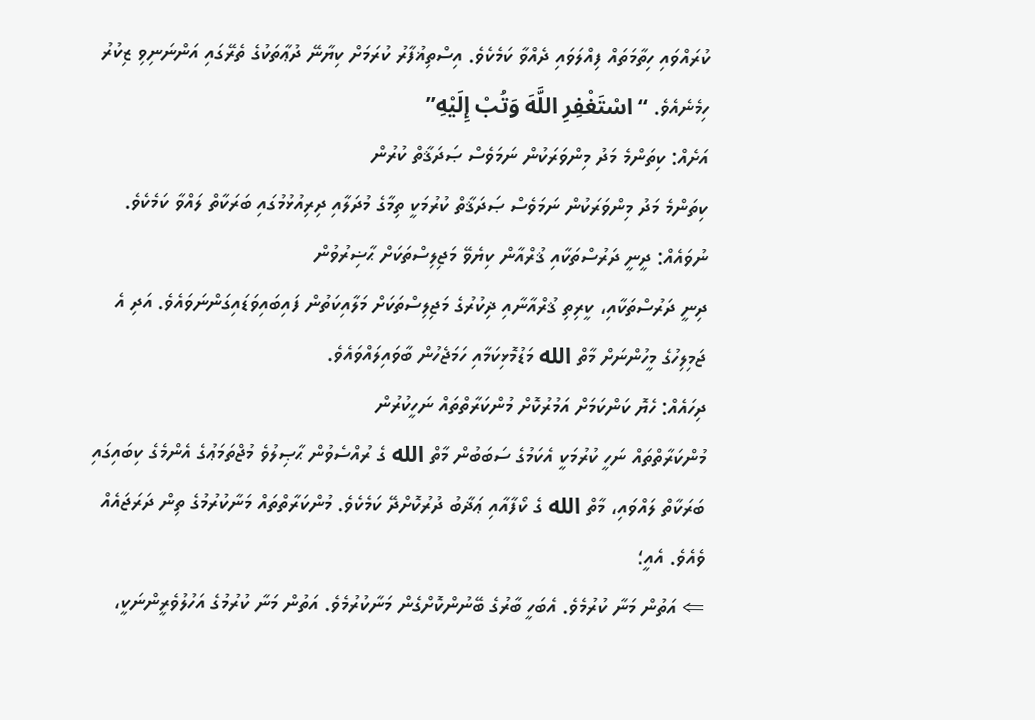ކުރައްވައި ހިތާމަތައް ފިއްލަވައި ދެއްވާ ކަމެކެވެ. އިސްތިޣުފާރު ކުރަމަށް ކިޔާނޭ ދުޢާތަކުގެ ތެރޭގައި އަންނަނިވި ޒިކުރު ހިމެނެއެވެ. “اسْتَغْفِرِ اللَّهَ وَتُبْ إِلَيْهِ”
އަށެއް: ކިތަންމެ މަދު މިންވަރަކުން ނަމަވެސް ޞަދަޤާތް ކުރުން
ކިތަންމެ މަދު މިންވަރަކުން ނަމަވެސް ޞަދަޤާތް ކުރުމަކީ ތިމާގެ މުދަލާއި ދިރިއުޅުމުގައި ބަރަކާތް ލައްވާ ކަމެކެވެ.
ނުވައެއް: ދީނީ ދަރުސްތަކާއި ޤުރްއާން ކިޔެވޭ މަޖިލިސްތަކަށް ޙާޟިރުވުން
ދިނީ ދަރުސްތަކާއި، ކީރިތި ޤުރްއާނާއި ޛިކުރުގެ މަޖިލިސްތަކަށް މަލާއިކަތުން ފައިބައިވަޑައިގަންނަވައެވެ. އަދި އެ ޖަމިލިހުގެ މީހުންނަށް މާތް الله މަޑުމޮޅިކަމާއި ހަމަޖެހުން ބާވައިލައްވައެވެ.
ދިހައެއް: ހެޔޮ ކަންކަމަށް އަމުރުކޮށް މުންކަރާތްތައް ނަހީކުރުން
މުންކަރާތްތައް ނަހީ ކުރުމަކީ އެކަމުގެ ސަބަބުން މާތް الله ގެ ރުއްސެވުން ޙާޞިލުވެ މުޖްތަމަޢުގެ އެންމެގެ ކިބައިގައި ބަރަކާތް ލައްވައި، މާތް الله ގެ ކޯފާއާއި ޢަޛާބު ދުރުކޮށްދޭ ކަމެކެވެ. މުންކަރާތްތައް މަނާކުރުމުގެ ތިން ދަރަޖައެއް ވެއެވެ. އެއީ؛
⇐ އަތުން މަނާ ކުރުމެވެ. އެބަހީ ބާރުގެ ބޭނުންކޮށްގެން މަނާކުރުމެވެ. އަތުން މަނާ ކުރުމުގެ އަހުލުވެރީންނަކީ،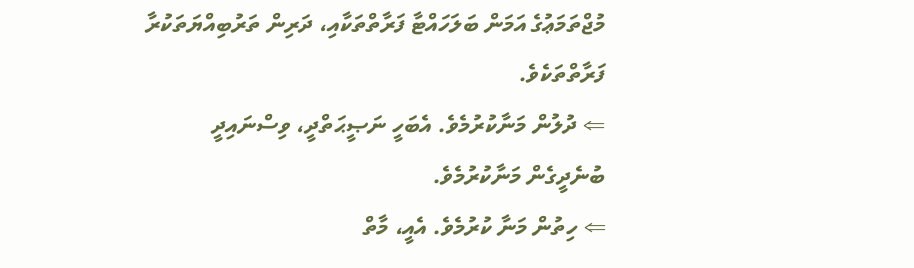މުޖްތަމަޢުގެ އަމަން ބަލަހައްޓާ ފަރާތްތަކާއި، ދަރިން ތަރުބިއްޔަތަކުރާ ފަރާތްތަކެވެ.
⇐ ދުލުން މަނާކުރުމެވެ. އެބަހީ ނަޞީޙަތްދީ، ވިސްނައިދީ ބުނެދީގެން މަނާކުރުމެވެ.
⇐ ހިތުން މަނާ ކުރުމެވެ. އެއީ، މާތް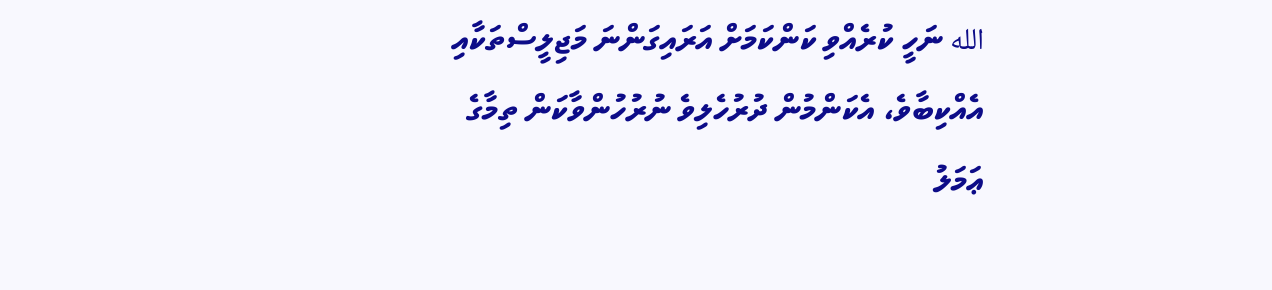الله ނަހީ ކުރެއްވި ކަންކަމަށް އަރައިގަންނަ މަޖިލީސްތަކާއި އެއްކިބާވެ، އެކަންމުން ދުރުހެލިވެ ނުރުހުންވާކަން ތިމާގެ ޢަމަލު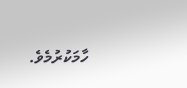ހާމަކުރުމެވެ.